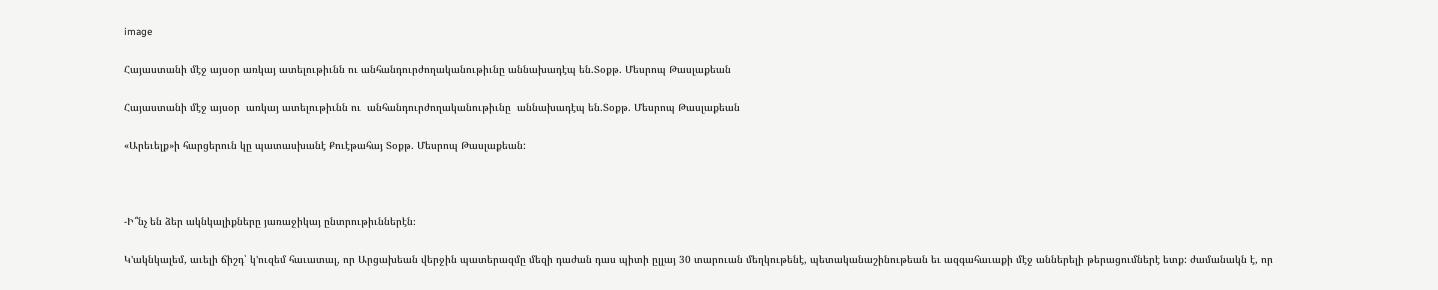image

Հայաստանի մէջ այսօր առկայ ատելութիւնն ու անհանդուրժողականութիւնը աննախադէպ են.Տօքթ. Մեսրոպ Թասլաքեան

Հայաստանի մէջ այսօր  առկայ ատելութիւնն ու  անհանդուրժողականութիւնը  աննախադէպ են.Տօքթ. Մեսրոպ Թասլաքեան

«Արեւելք»ի հարցերուն կը պատասխանէ Քուէթահայ Տօքթ. Մեսրոպ Թասլաքեան:



-Ի՞նչ են ձեր ակնկալիքները յառաջիկայ ընտրութիւններէն։

Կ'ակնկալեմ, աւելի ճիշդ՝ կ'ուզեմ հաւատալ, որ Արցախեան վերջին պատերազմը մեզի դաժան դաս պիտի ըլլայ 30 տարուան մեղկութենէ, պետականաշինութեան եւ ազգահաւաքի մէջ աններելի թերացումներէ ետք: ժամանակն է, որ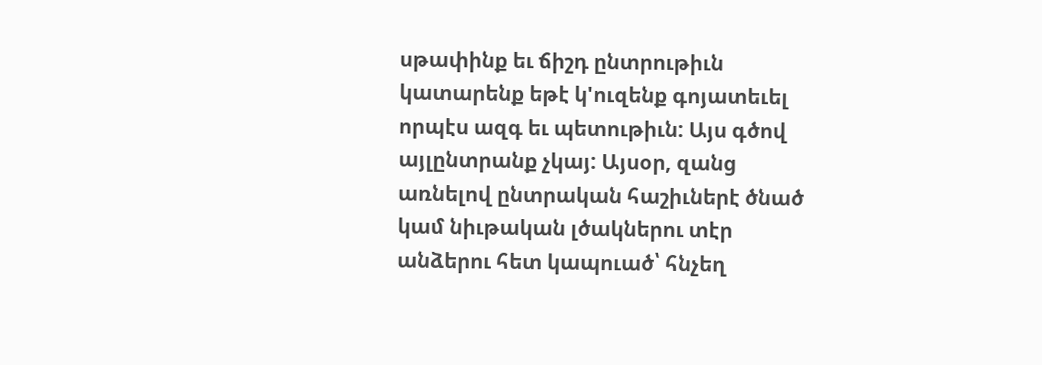սթափինք եւ ճիշդ ընտրութիւն կատարենք եթէ կ'ուզենք գոյատեւել որպէս ազգ եւ պետութիւն: Այս գծով այլընտրանք չկայ: Այսօր, զանց առնելով ընտրական հաշիւներէ ծնած կամ նիւթական լծակներու տէր անձերու հետ կապուած՝ հնչեղ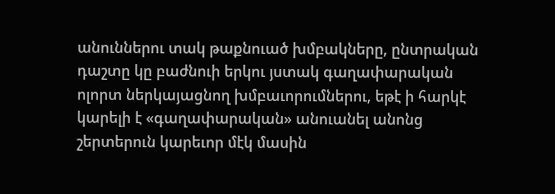անուններու տակ թաքնուած խմբակները, ընտրական դաշտը կը բաժնուի երկու յստակ գաղափարական ոլորտ ներկայացնող խմբաւորումներու, եթէ ի հարկէ կարելի է «գաղափարական» անուանել անոնց շերտերուն կարեւոր մէկ մասին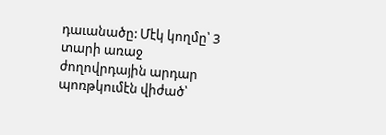դաւանածը: Մէկ կողմը՝ 3 տարի առաջ ժողովրդային արդար պոռթկումէն վիժած՝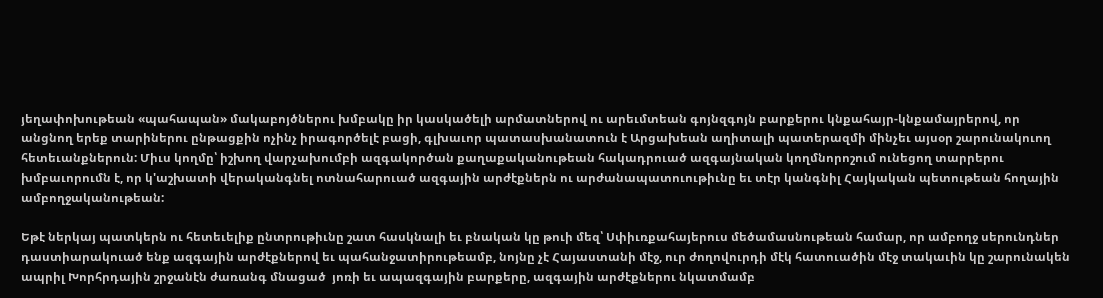յեղափոխութեան «պահապան» մակաբոյծներու խմբակը իր կասկածելի արմատներով ու արեւմտեան գոյնզգոյն բարքերու կնքահայր-կնքամայրերով, որ անցնող երեք տարիներու ընթացքին ոչինչ իրագործելէ բացի, գլխաւոր պատասխանատուն է Արցախեան աղիտալի պատերազմի մինչեւ այսօր շարունակուող հետեւանքներուն: Միւս կողմը՝ իշխող վարչախումբի ազգակործան քաղաքականութեան հակադրուած ազգայնական կողմնորոշում ունեցող տարրերու խմբաւորումն է, որ կ'աշխատի վերականգնել ոտնահարուած ազգային արժէքներն ու արժանապատուութիւնը եւ տէր կանգնիլ Հայկական պետութեան հողային ամբողջականութեան:

Եթէ ներկայ պատկերն ու հետեւելիք ընտրութիւնը շատ հասկնալի եւ բնական կը թուի մեզ՝ Սփիւռքահայերուս մեծամասնութեան համար, որ ամբողջ սերունդներ դաստիարակուած ենք ազգային արժէքներով եւ պահանջատիրութեամբ, նոյնը չէ Հայաստանի մէջ, ուր ժողովուրդի մէկ հատուածին մէջ տակաւին կը շարունակեն ապրիլ Խորհրդային շրջանէն ժառանգ մնացած  յոռի եւ ապազգային բարքերը, ազգային արժէքներու նկատմամբ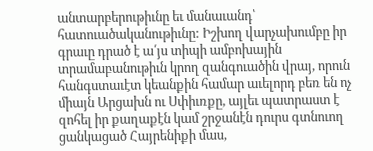անտարբերութիւնը եւ մանաւանդ՝ հատուածականութիւնը: Իշխող վարչախումբը իր գրաւը դրած է ա՛յս տիպի ամբոխային տրամաբանութիւն կրող զանգուածին վրայ, որուն հանգստաւէտ կեանքին համար աւելորդ բեռ են ոչ միայն Արցախն ու Սփիւռքը, այլեւ պատրաստ է զոհել իր քաղաքէն կամ շրջանէն դուրս գտնուող ցանկացած Հայրենիքի մաս,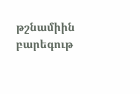թշնամիին բարեգութ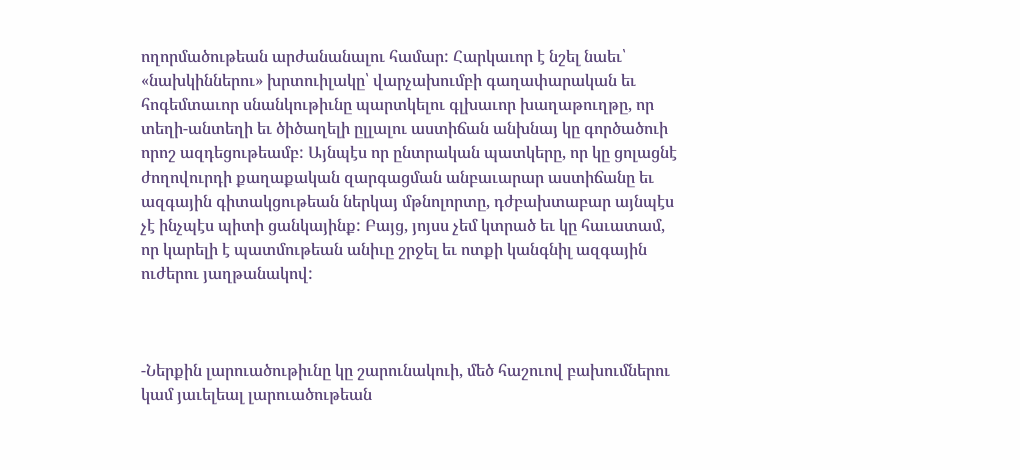ողորմածութեան արժանանալու համար: Հարկաւոր է նշել նաեւ՝ «նախկիններու» խրտուիլակը՝ վարչախումբի գաղափարական եւ հոգեմտաւոր սնանկութիւնը պարտկելու գլխաւոր խաղաթուղթը, որ տեղի-անտեղի եւ ծիծաղելի ըլլալու աստիճան անխնայ կը գործածուի որոշ ազդեցութեամբ: Այնպէս որ ընտրական պատկերը, որ կը ցոլացնէ ժողովուրդի քաղաքական զարգացման անբաւարար աստիճանը եւ ազգային գիտակցութեան ներկայ մթնոլորտը, դժբախտաբար այնպէս չէ ինչպէս պիտի ցանկայինք: Բայց, յոյսս չեմ կտրած եւ կը հաւատամ, որ կարելի է պատմութեան անիւը շրջել եւ ոտքի կանգնիլ ազգային ուժերու յաղթանակով:



-Ներքին լարուածութիւնը կը շարունակուի, մեծ հաշուով բախումներու կամ յաւելեալ լարուածութեան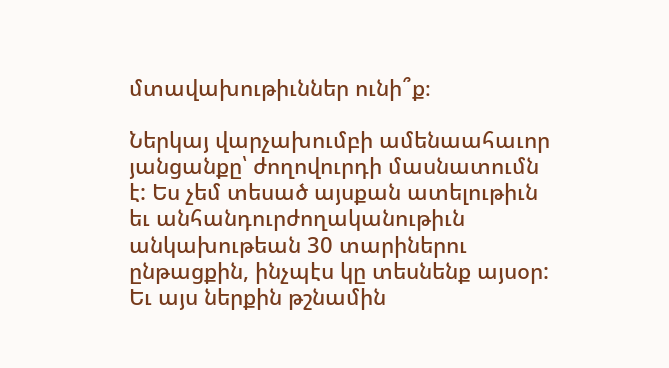մտավախութիւններ ունի՞ք։

Ներկայ վարչախումբի ամենաահաւոր յանցանքը՝ ժողովուրդի մասնատումն է: Ես չեմ տեսած այսքան ատելութիւն եւ անհանդուրժողականութիւն անկախութեան 30 տարիներու ընթացքին, ինչպէս կը տեսնենք այսօր: Եւ այս ներքին թշնամին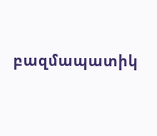բազմապատիկ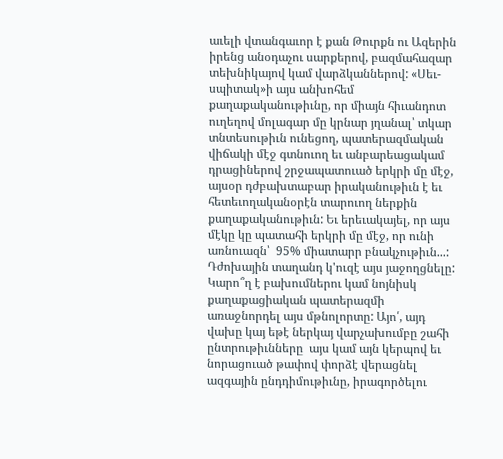աւելի վտանգաւոր է քան Թուրքն ու Ազերին իրենց անօդաչու սարքերով, բազմահազար տեխնիկայով կամ վարձկաններով: «Սեւ-սպիտակ»ի այս անխոհեմ քաղաքականութիւնը, որ միայն հիւանդոտ ուղեղով մոլագար մը կրնար յղանալ՝ տկար տնտեսութիւն ունեցող, պատերազմական վիճակի մէջ գտնուող եւ անբարեացակամ դրացիներով շրջապատուած երկրի մը մէջ, այսօր դժբախտաբար իրականութիւն է եւ հետեւողականօրէն տարուող ներքին քաղաքականութիւն: Եւ երեւակայել, որ այս մէկը կը պատահի երկրի մը մէջ, որ ունի առնուազն՝  95% միատարր բնակչութիւն...: Դժոխային տաղանդ կ'ուզէ այս յաջողցնելը: Կարո՞ղ է բախումներու կամ նոյնիսկ քաղաքացիական պատերազմի առաջնորդել այս մթնոլորտը: Այո՛, այդ վախը կայ եթէ ներկայ վարչախումբը շահի ընտրութիւնները  այս կամ այն կերպով եւ նորացուած թափով փորձէ վերացնել ազգային ընդդիմութիւնը, իրագործելու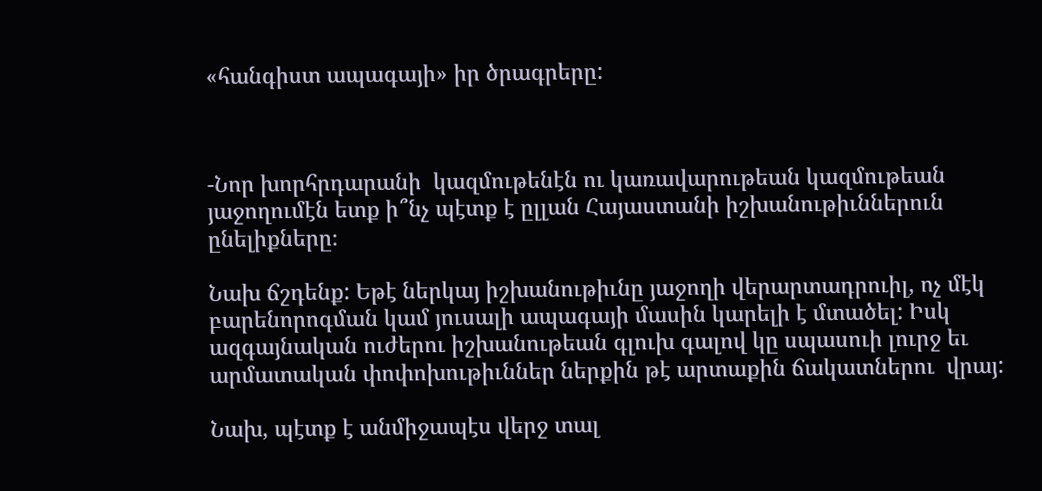«հանգիստ ապագայի» իր ծրագրերը:



-Նոր խորհրդարանի  կազմութենէն ու կառավարութեան կազմութեան յաջողումէն ետք ի՞նչ պէտք է ըլլան Հայաստանի իշխանութիւններուն ընելիքները։

Նախ ճշդենք: Եթէ ներկայ իշխանութիւնը յաջողի վերարտադրուիլ, ոչ մէկ բարենորոգման կամ յուսալի ապագայի մասին կարելի է մտածել: Իսկ ազգայնական ուժերու իշխանութեան գլուխ գալով կը սպասուի լուրջ եւ արմատական փոփոխութիւններ ներքին թէ արտաքին ճակատներու  վրայ:

Նախ, պէտք է անմիջապէս վերջ տալ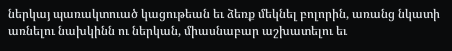ներկայ պառակտուած կացութեան եւ ձեռք մեկնել բոլորին, առանց նկատի առնելու նախկինն ու ներկան, միասնաբար աշխատելու եւ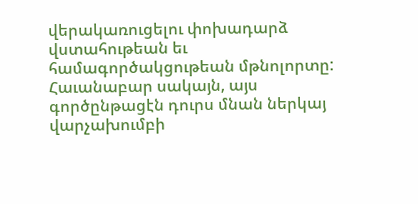վերակառուցելու փոխադարձ վստահութեան եւ համագործակցութեան մթնոլորտը: Հաւանաբար սակայն, այս գործընթացէն դուրս մնան ներկայ վարչախումբի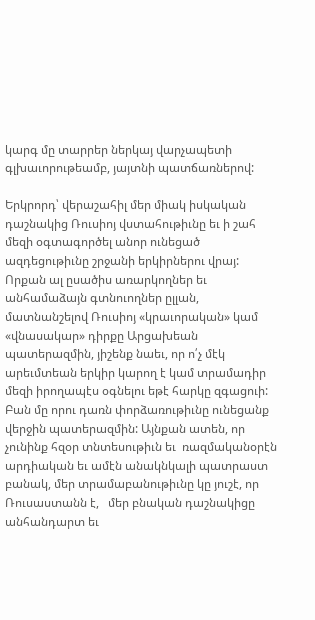կարգ մը տարրեր ներկայ վարչապետի գլխաւորութեամբ, յայտնի պատճառներով:

Երկրորդ՝ վերաշահիլ մեր միակ իսկական դաշնակից Ռուսիոյ վստահութիւնը եւ ի շահ մեզի օգտագործել անոր ունեցած ազդեցութիւնը շրջանի երկիրներու վրայ: Որքան ալ ըսածիս առարկողներ եւ անհամաձայն գտնուողներ ըլլան, մատնանշելով Ռուսիոյ «կրաւորական» կամ «վնասակար» դիրքը Արցախեան պատերազմին, յիշենք նաեւ, որ ո՛չ մէկ արեւմտեան երկիր կարող է կամ տրամադիր մեզի իրողապէս օգնելու եթէ հարկը զգացուի: Բան մը որու դառն փորձառութիւնը ունեցանք վերջին պատերազմին: Այնքան ատեն, որ չունինք հզօր տնտեսութիւն եւ  ռազմականօրէն  արդիական եւ ամէն անակնկալի պատրաստ բանակ, մեր տրամաբանութիւնը կը յուշէ, որ Ռուսաստանն է,   մեր բնական դաշնակիցը անհանդարտ եւ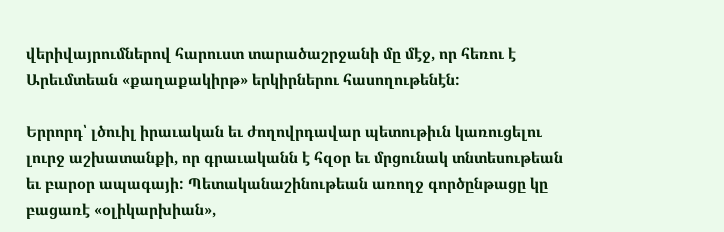վերիվայրումներով հարուստ տարածաշրջանի մը մէջ, որ հեռու է Արեւմտեան «քաղաքակիրթ» երկիրներու հասողութենէն:

Երրորդ՝ լծուիլ իրաւական եւ ժողովրդավար պետութիւն կառուցելու լուրջ աշխատանքի, որ գրաւականն է հզօր եւ մրցունակ տնտեսութեան եւ բարօր ապագայի: Պետականաշինութեան առողջ գործընթացը կը բացառէ «օլիկարխիան»,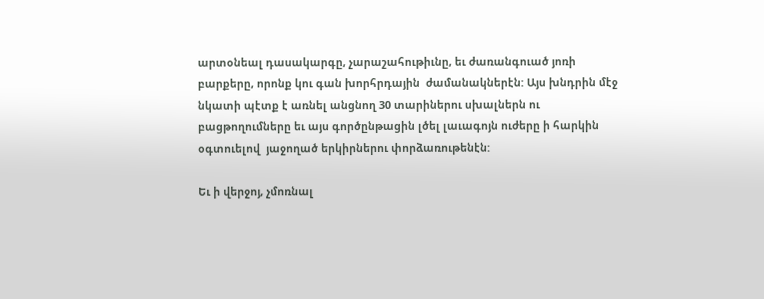արտօնեալ դասակարգը, չարաշահութիւնը, եւ ժառանգուած յոռի բարքերը, որոնք կու գան խորհրդային  ժամանակներէն: Այս խնդրին մէջ նկատի պէտք է առնել անցնող 30 տարիներու սխալներն ու բացթողումները եւ այս գործընթացին լծել լաւագոյն ուժերը ի հարկին օգտուելով  յաջողած երկիրներու փորձառութենէն:

Եւ ի վերջոյ, չմոռնալ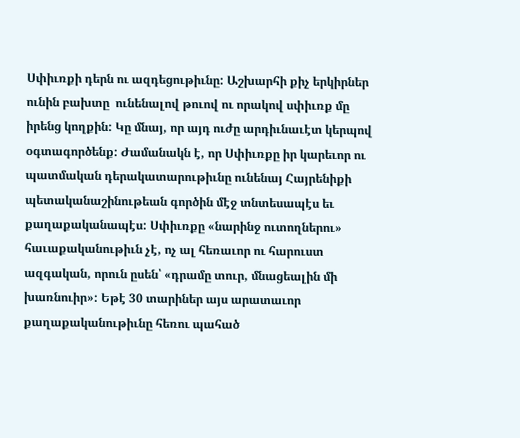Սփիւռքի դերն ու ազդեցութիւնը: Աշխարհի քիչ երկիրներ ունին բախտը  ունենալով թուով ու որակով սփիւռք մը իրենց կողքին: Կը մնայ, որ այդ ուժը արդիւնաւէտ կերպով օգտագործենք: Ժամանակն է, որ Սփիւռքը իր կարեւոր ու պատմական դերակատարութիւնը ունենայ Հայրենիքի պետականաշինութեան գործին մէջ տնտեսապէս եւ քաղաքականապէս: Սփիւռքը «նարինջ ուտողներու» հաւաքականութիւն չէ, ոչ ալ հեռաւոր ու հարուստ ազգական, որուն ըսեն՝ «դրամը տուր, մնացեալին մի խառնուիր»: Եթէ 30 տարիներ այս արատաւոր քաղաքականութիւնը հեռու պահած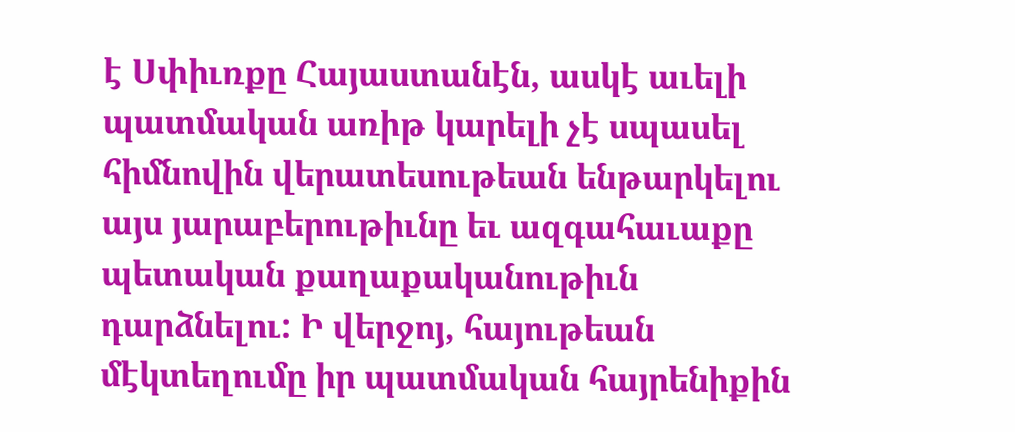է Սփիւռքը Հայաստանէն, ասկէ աւելի պատմական առիթ կարելի չէ սպասել հիմնովին վերատեսութեան ենթարկելու այս յարաբերութիւնը եւ ազգահաւաքը պետական քաղաքականութիւն դարձնելու: Ի վերջոյ, հայութեան մէկտեղումը իր պատմական հայրենիքին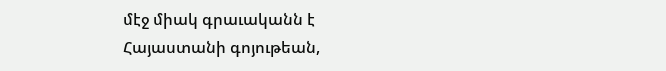մէջ միակ գրաւականն է Հայաստանի գոյութեան,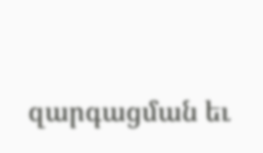զարգացման եւ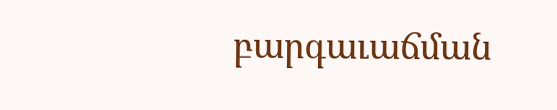բարգաւաճման